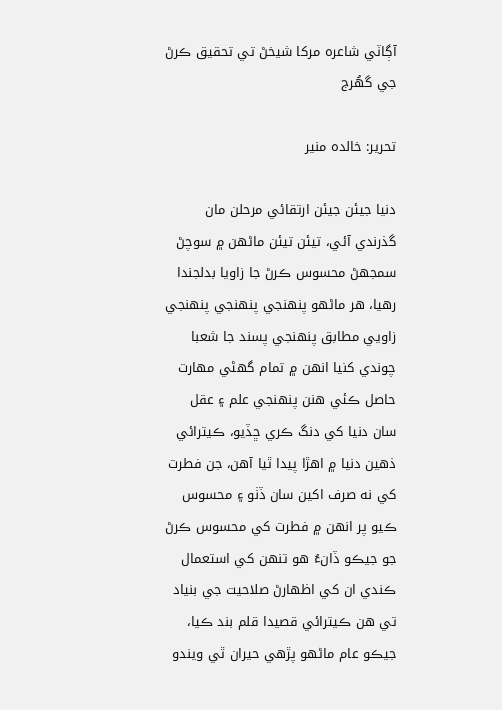آڳاٽي شاعره مرکا شيخڻ تي تحقيق ڪرڻ جي گهُرج

تحرير: خالده منير

دنيا جيئن جيئن ارتقائي مرحلن مان گذرندي آئي، تيئن تيئن ماڻهن ۾ سوچڻ سمجهڻ محسوس ڪرڻ جا زاويا بدلجندا رهيا، هر ماڻهو پنهنجي پنهنجي پنهنجي زاويي مطابق پنهنجي پسند جا شعبا چوندي کنيا انهن ۾ تمام گهڻي مهارت حاصل ڪئي هنن پنهنجي علم ۽ عقل سان دنيا کي دنگ ڪري ڇڏيو، ڪيترائي ذهين دنيا ۾ اهڙا پيدا ٿيا آهن، جن فطرت کي نه صرف اکين سان ڏٺو ۽ محسوس ڪيو پر انهن ۾ فطرت کي محسوس ڪرڻ جو جيڪو ڏانءُ هو تنھن کي استعمال ڪندي ان کي اظهارڻ صلاحيت جي بنياد تي هن ڪيترائي قصيدا قلم بند ڪيا، جيڪو عام ماڻهو پڙهي حيران ٿي ويندو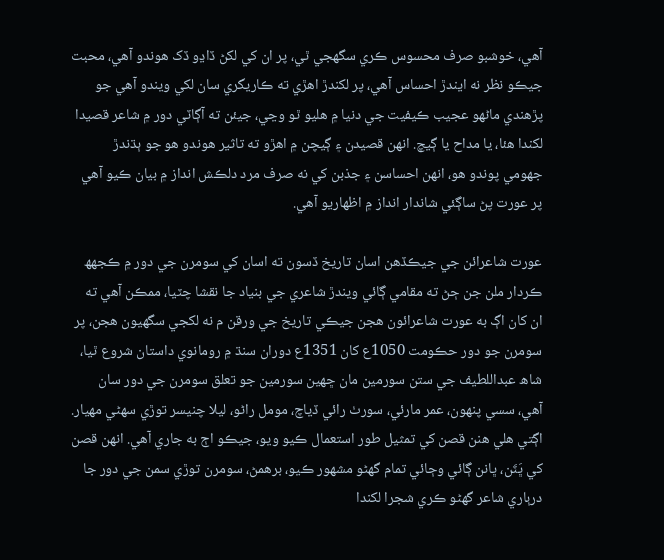آهي، خوشبو صرف محسوس ڪري سگهجي ٿي، پر ان کي لکڻ ڏاڍو ڏک هوندو آهي، محبت جيڪو نظر نه ايندڙ احساس آهي، پر لکندڙ اهڙي ته ڪاريگري سان لکي ويندو آهي جو پڙهندي ماڻهو عجيب ڪيفيت جي دنيا ۾ هليو ٿو وڃي، جيئن ته آڳاٽي دور ۾ شاعر قصيدا لکندا هئا، يا مداح يا ڳيچ. انهن قصيدن ۽ ڳيچن ۾ اهڙو ته تاثير هوندو هو جو ٻڌندڙ جهومي پوندو هو، انهن احساسن ۽ جذبن کي نه صرف مرد دلڪش انداز ۾ بيان ڪيو آهي پر عورت پڻ ساڳئي شاندار انداز ۾ اظهاريو آهي.

عورت شاعرائن جي جيڪڏهن اسان تاريخ ڏسون ته اسان کي سومرن جي دور ۾ ڪجهھ ڪردار ملن جن ڄڻ ته مقامي ڳائي ويندڙ شاعري جي بنياد جا نقشا چٽيا، ممڪن آهي ته ان کان اڳ به عورت شاعرائون هجن جيڪي تاريخ جي ورقن م نه لکجي سگهيون ھجن، پر سومرن جو دور حڪومت 1050ع کان 1351ع دوران سنڌ ۾ رومانوي داستان شروع ٿيا، شاھ عبداللطيف جي ستن سورمين مان ڇهين سورمين جو تعلق سومرن جي دور سان آهي، سسي پنهون، عمر مارئي، سورٺ رائي ڏياچ، مومل راڻو، ليلا چنيسر توڙي سهڻي مهيار. اڳتي هلي هنن قصن کي تمثيل طور استعمال ڪيو ويو، جيڪو اڄ به جاري آهي. انهن قصن کي ڀَٽَن، ڀانن ڳائي وڄائي تمام گهڻو مشهور ڪيو، برھمڻ، سومرن توڙي سمن جي دور جا درٻاري شاعر گھڻو ڪري شجرا لکندا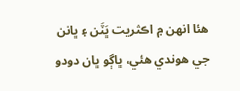هئا انهن ۾ اڪثريت ڀَٽَن ۽ ڀانن جي هوندي هئي، ڀاڳو ڀان دودو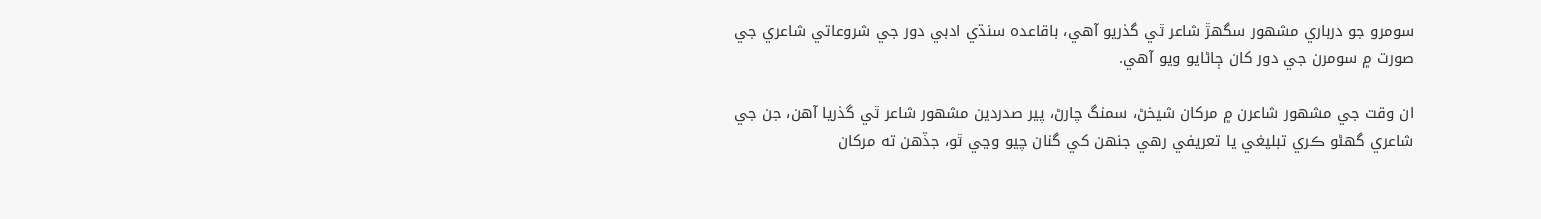سومرو جو درباري مشھور سگهڙ شاعر ٿي گذريو آهي، باقاعده سنڌي ادبي دور جي شروعاتي شاعري جي صورت ۾ سومرن جي دور کان ڄاڻايو ويو آهي.

ان وقت جي مشهور شاعرن ۾ مرکان شيخڻ، سمنگ چارڻ، پير صدردين مشهور شاعر ٿي گذريا آهن، جن جي شاعري گهڻو ڪري تبليغي يا تعريفي رھي جنهن کي گنان چيو وڃي ٿو، جڏهن ته مرکان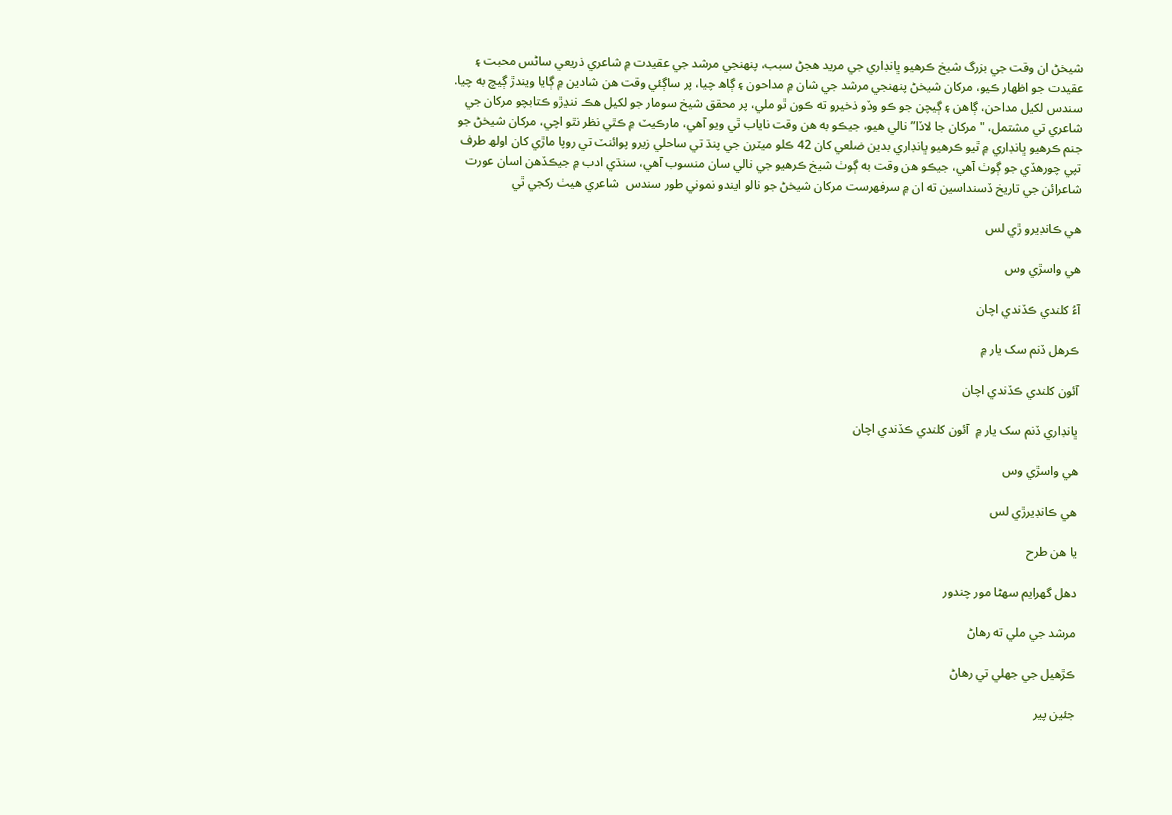شيخڻ ان وقت جي بزرگ شيخ ڪرهيو ڀانڊاري جي مريد ھجڻ سبب، پنهنجي مرشد جي عقيدت ۾ شاعري ذريعي ساڻس محبت ۽ عقيدت جو اظهار ڪيو، مرکان شيخڻ پنهنجي مرشد جي شان ۾ مداحون ۽ ڳاھ چيا، پر ساڳئي وقت هن شادين ۾ ڳايا ويندڙ ڳيچ به چيا. سندس لکيل مداحن، ڳاهن ۽ ڳيچن جو ڪو وڏو ذخيرو ته ڪون ٿو ملي، پر محقق شيخ سومار جو لکيل هڪ ننڍڙو ڪتابچو مرکان جي شاعري تي مشتمل، "مرکان جا لاڏا” نالي ھيو، جيڪو به هن وقت ناياب ٿي ويو آهي، مارڪيٽ ۾ ڪٿي نظر نٿو اچي، مرکان شيخڻ جو جنم ڪرهيو ڀانڊاري ۾ ٿيو ڪرهيو ڀانڊاري بدين ضلعي کان 42 ڪلو ميٽرن جي پنڌ تي ساحلي زيرو پوائنٽ تي روپا ماڙي کان اولھ طرف تپي چورهڏي جو ڳوٺ آهي، جيڪو هن وقت به ڳوٺ شيخ ڪرهيو جي نالي سان منسوب آهي، سنڌي ادب ۾ جيڪڏهن اسان عورت شاعرائن جي تاريخ ڏسنداسين ته ان ۾ سرفهرست مرکان شيخڻ جو نالو ايندو نموني طور سندس  شاعري هيٺ رکجي ٿي

هي ڪانڊيرو ڙي لس

هي واسڙي وس

آءُ کلندي ڪڏندي اچان

ڪرهل ڏنم سک يار ۾

آئون کلندي ڪڏندي اچان

ڀانڊاري ڏنم سک يار ۾  آئون کلندي ڪڏندي اچان

هي واسڙي وس

هي ڪانڊيرڙي لس

يا هن طرح

دهل گهرايم سهڻا مور چندور

مرشد جي ملي ته رھاڻ

ڪڙهيل جي جهلي تي رھاڻ

جئين پير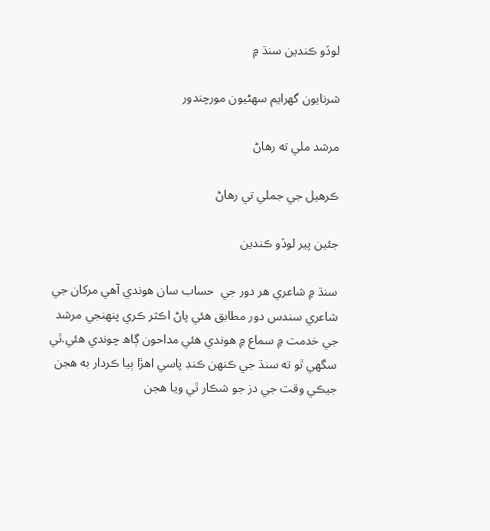لوڏو ڪندين سنڌ ۾

شرنايون گهرايم سهڻيون مورچندور

مرشد ملي ته رھاڻ

ڪرهيل جي جملي تي رھاڻ

جئين پير لوڏو ڪندين

سنڌ ۾ شاعري ھر دور جي  حساب سان هوندي آهي مرکان جي شاعري سندس دور مطابق هئي پاڻ اڪثر ڪري پنهنجي مرشد جي خدمت ۾ سماع ۾ هوندي هئي مداحون ڳاھ چوندي هئي.ٿي سگھي ٿو ته سنڌ جي ڪنھن ڪنڊ پاسي اھڙا ٻيا ڪردار به ھجن جيڪي وقت جي دز جو شڪار ٿي ويا ھجن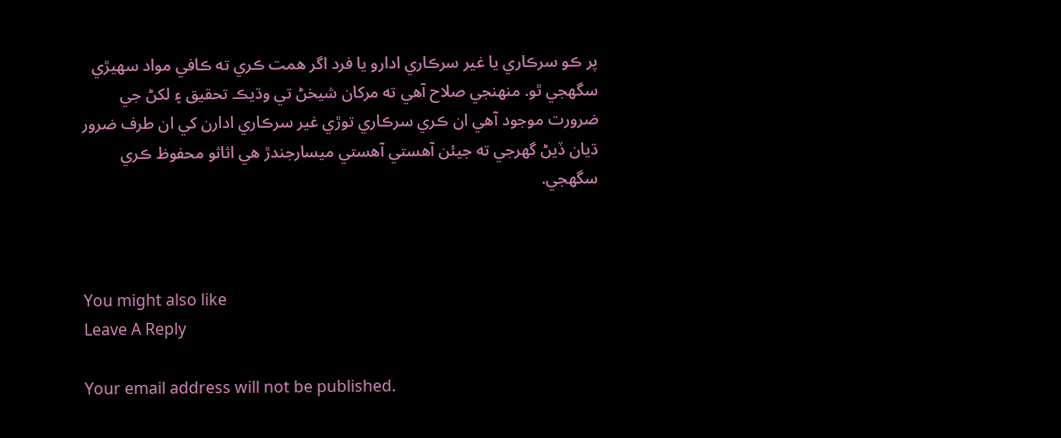پر ڪو سرڪاري يا غير سرڪاري ادارو يا فرد اگر ھمت ڪري ته ڪافي مواد سھيڙي سگھجي ٿو. منھنجي صلاح آھي ته مرکان شيخڻ تي وڌيڪ تحقيق ۽ لکڻ جي ضرورت موجود آھي ان ڪري سرڪاري توڙي غير سرڪاري ادارن کي ان طرف ضرور ڌيان ڏيڻ گهرجي ته جيئن آھستي آھستي ميسارجندڙ ھي اثاثو محفوظ ڪري سگھجي.



You might also like
Leave A Reply

Your email address will not be published.